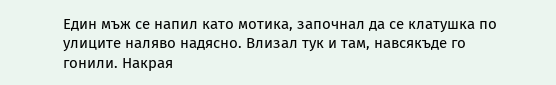Един мъж се напил като мотика, започнал да се клатушка по улиците наляво надясно. Влизал тук и там, навсякъде го гонили. Накрая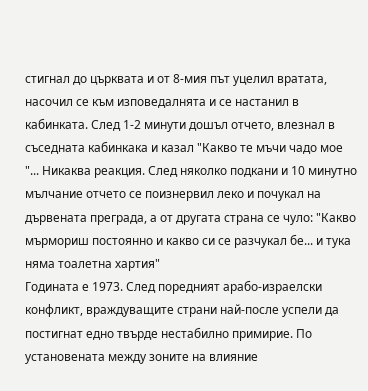стигнал до църквата и от 8-мия път уцелил вратата, насочил се към изповедалнята и се настанил в кабинката. След 1-2 минути дошъл отчето, влезнал в съседната кабинкака и казал "Какво те мъчи чадо мое "... Никаква реакция. След няколко подкани и 10 минутно мълчание отчето се поизнервил леко и почукал на дървената преграда, а от другата страна се чуло: "Какво мърмориш постоянно и какво си се разчукал бе... и тука няма тоалетна хартия"
Годината е 1973. След поредният арабо-израелски конфликт, враждуващите страни най-после успели да постигнат едно твърде нестабилно примирие. По установената между зоните на влияние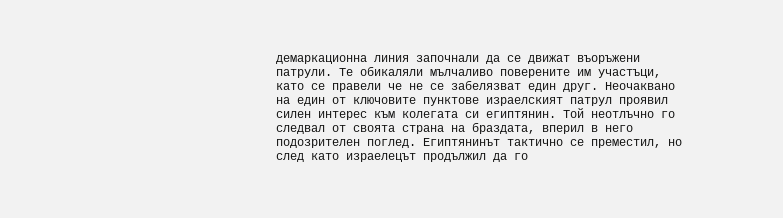демаркационна линия започнали да се движат въоръжени патрули. Те обикаляли мълчаливо поверените им участъци, като се правели че не се забелязват един друг. Неочаквано на един от ключовите пунктове израелският патрул проявил силен интерес към колегата си египтянин. Той неотлъчно го следвал от своята страна на браздата, вперил в него подозрителен поглед. Египтянинът тактично се преместил, но след като израелецът продължил да го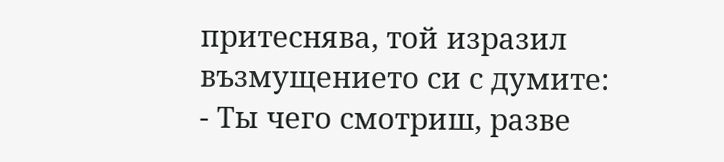притеснява, той изразил възмущението си с думите:
- Ты чего смотриш, разве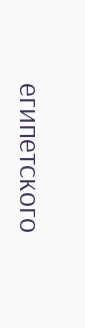египетского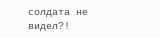солдата не видел?!